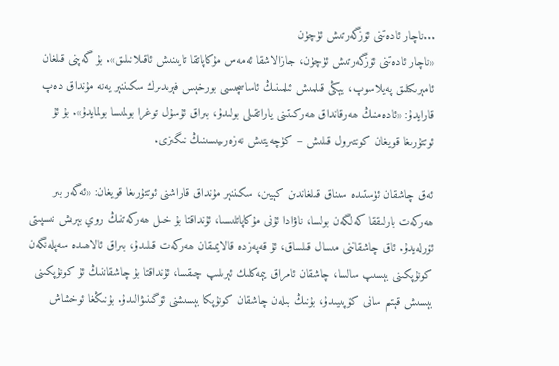...ناچار ئادەتنى ئۆزگەرتىش ئۈچۈن
«ناچار ئادەتنى ئۆزگەرتىش ئۈچۈن، جازالاشقا ئەمەس مۇكاپاتقا تايىنىش ئاقىلانىلىق». بۇ گەپنى قىلغان ئامېرىكىلىق پەيلاسوپ، يېڭى قىلمىش ئىلمىنىڭ ئاساسچىسى بورخېس فېرىدىرك سكىننېر يەنە مۇنداق دەپ قارايدۇ: «ئادەمنىڭ ھەرقانداق ھەركىتىنى ياراتقىلى بولىدۇ، بىراق ئۇسۇل توغرا بولمىسا بولمايدۇ». بۇ ئۇ ئوتتۇرىغا قويغان كونتىرول قىلىش – كۈچەيتىش نەزەرىيىسىنىڭ نىگىزى.

ئەق چاشقان ئۈستىدە سىناق قىلغاندىن كېيىن، سكىننېر مۇنداق قاراشنى ئوتتۇرىغا قويغان: «ئەگەر بىر ھەركەت بارلىققا كەلگەن بولسا، ناۋادا ئۇنى مۇكاپاتلىسىا، ئۇنداقتا بۇ خىل ھەركەتنىڭ روي بېرىش نىسپىتى ئۆرلەيدۇ. ئاق چاشقاننى مىسال قىلساق، ئۇ قەپەزدە قالايمىقان ھەركەت قىلىدۇ، بىراق ئالاھىدە سەپلەنگەن كونۇپكىنى بېسىپ سالسا، چاشقان ئامراق يېمەكلىك ئېرىلىپ چىقسا، ئۇنداقتا بۇ چاشقاننىڭ ئۇ كونۇپكىنى بېسىش قېتىم سانى كۆپىيىدۇ، بۇنىڭ بىلەن چاشقان كونۇپكا بېسىشنى ئۆگىنىۋالىدۇ. بۇنىڭغا ئوخشاش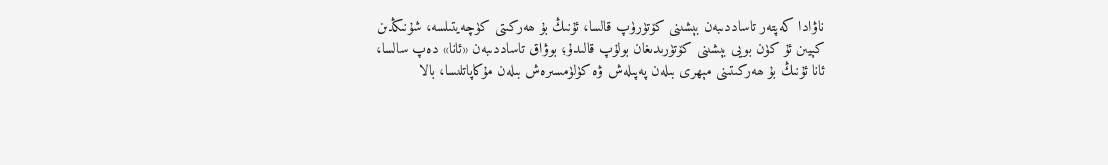ناۋادا كەپتەر تاساددىبەن بېشىنى كۆتۈرۈپ قالسا، ئۇنىڭ بۇ ھەركىتى كۈچەيتىلسە، شۇنىڭدىن كېيىن ئۇ كۈن بويى بېشىنى كۆتۈرىدىغان بولۇپ قالىدۇ؛ بوۋاق تاساددىبەن «ئانا» دەپ سالسا، ئانا ئۇنىڭ بۇ ھەركىتىنى مېھرى بىلەن پەپىلەش ۋە كۈلۈمسىرەش بىلەن مۇكاپاتلىسا، بالا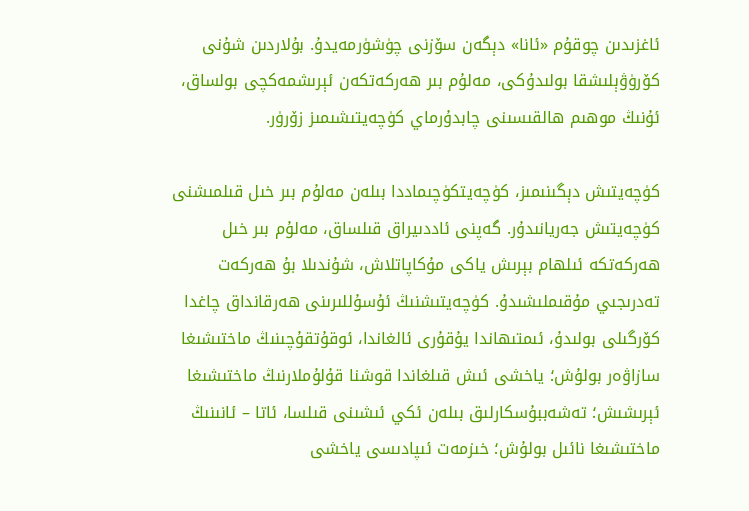ئاغزىدىن چوقۇم «ئانا» دېگەن سۆزنى چۈشۈرمەيدۇ. بۇلاردىن شۇنى كۆرۈۋېلىشقا بولىدۇكى، مەلۇم بىر ھەركەتكەن ئېرىشمەكچى بولساق، ئۇنىڭ موھىم ھالقىسىنى چابدۇرماي كۈچەيتىشىمىز زۆرۈر.

كۈچەيتىش دېگىنىمىز، كۈچەيتكۈچىماددا بىلەن مەلۇم بىر خىل قىلمىشنى كۈچەيتىش جەريانىدۇر. گەپنى ئاددىيراق قىلساق، مەلۇم بىر خىل ھەركەتكە ئىلھام بېرىش ياكى مۇكاپاتلاش، شۇندىلا بۇ ھەركەت تەدرىجىي مۇقىملىشىدۇ. كۈچەيتىشنىڭ ئۇسۇللىرىنى ھەرقانداق چاغدا كۆرگىلى بولىدۇ، ئىمتىھاندا يۇقۇرى ئالغاندا، ئوقۇتقۇچىنىڭ ماختىشىغا سازاۋەر بولۇش؛ ياخشى ئىش قىلغاندا قوشنا قۇلۇملارنىڭ ماختىشىغا ئېرىشىش؛ تەشەببۇسكارلىق بىلەن ئكي ئىشىنى قىلسا، ئاتا – ئانىنىڭ ماختىشىغا نائىل بولۇش؛ خىزمەت ئىپادىسى ياخشى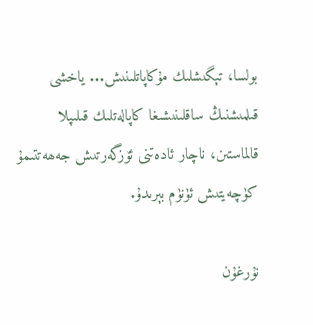بولسا، تېگىشلىك مۇكاپاتلىنىش... ياخشى قىلمىشنىڭ ساقلىنىشىغا كاپالەتلىك قىلىپلا قالماستىن، ناچار ئادەتنى ئۆزگەرتىش جەھەتتىمۇ كۈچەيتىش ئۈنۈم بېرىدۇ.

نۇرغۇن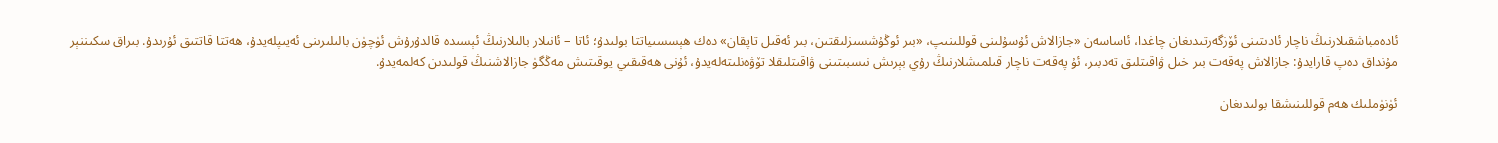ئادەمباشقىلارنىڭ ناچار ئادىتىنى ئۆزگەرتىدىغان چاغدا، ئاساسەن «جازالاش ئۇسۇلىنى قوللىنىپ، «بىر ئوڭۇشسىزلىقتىن، بىر ئەقىل تاپقان» دەك ھېسسىياتتا بولىدۇ؛ ئاتا – ئانىلار بالىلارنىڭ ئېسىدە قالدۇرۇش ئۈچۈن بالىلىرىنى ئەيىپلەيدۇ، ھەتتا قاتتىق ئۇرىدۇ. بىراق سكىننېر مۇنداق دەپ قارايدۇ: جازالاش پەقەت بىر خىل ۋاقىتلىق تەدبىر، ئۇ پەقەت ناچار قىلمىشلارنىڭ رۇي بېرىش نىسبىتىنى ۋاقىتلىقلا تۆۋەنلىتەلەيدۇ، ئۇنى ھەقىقىي يوقىتىش مەڭگۈ جازالاشنىڭ قولىدىن كەلمەيدۇ.

ئۈنۈملىك ھەم قوللىنىشقا بولىدىغان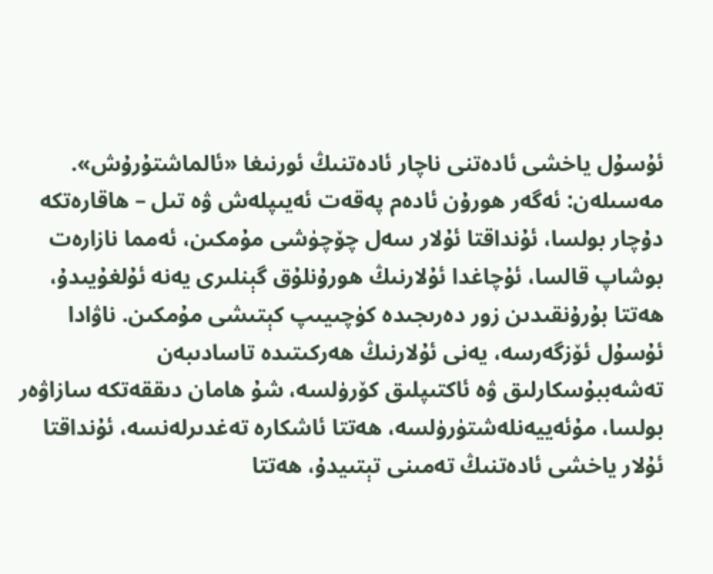ئۇسۇل ياخشى ئادەتنى ناچار ئادەتنىڭ ئورنىغا «ئالماشتۇرۇش». مەسىلەن: ئەگەر ھورۇن ئادەم پەقەت ئەيىپلەش ۋە تىل – ھاقارەتكە دۇچار بولسا، ئۇنداقتا ئۇلار سەل چۆچۈشى مۇمكىن، ئەمما نازارەت بوشاپ قالسا، ئۇچاغدا ئۇلارنىڭ ھورۇنلۇق گېنلىرى يەنە ئۇلغۇيىدۇ، ھەتتا بۇرۇنقىدىن زور دەرىجىدە كۈچىيىپ كېتىشى مۇمكىن. ناۋادا ئۇسۇل ئۆزگەرسە، يەنى ئۇلارنىڭ ھەركىتىدە تاسادىبەن تەشەببۇسكارلىق ۋە ئاكتىپلىق كۆرۈلسە، شۇ ھامان دىققەتكە سازاۋەر بولسا، مۇئەييەنلەشتۈرۈلسە، ھەتتا ئاشكارە تەغدىرلەنسە، ئۇنداقتا ئۇلار ياخشى ئادەتنىڭ تەمىنى تېتىيدۇ، ھەتتا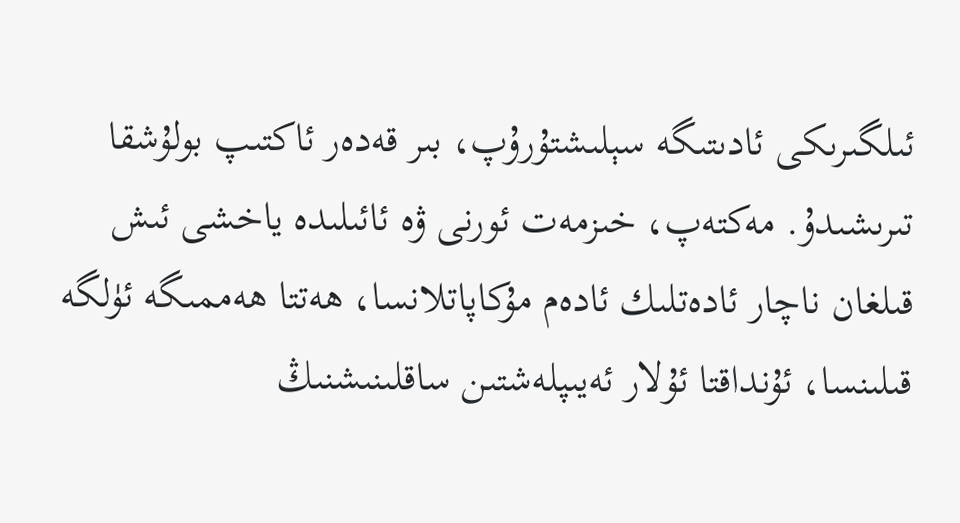ئىلگىرىكى ئادىتىگە سېلىشتۇرۇپ، بىر قەدەر ئاكتىپ بولۇشقا تىرىشىدۇ. مەكتەپ، خىزمەت ئورنى ۋە ئائىلىدە ياخشى ئىش قىلغان ناچار ئادەتلىك ئادەم مۇكاپاتلانسا، ھەتتا ھەممىگە ئۈلگە قىلىنسا، ئۇنداقتا ئۇلار ئەيىپلەشتىن ساقلىنىشنىڭ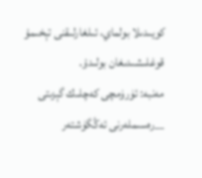كويىدىلا بولماي، ئىلغارلىقنى تېخىمۇ قوغلىشىدىغان بولىدۇ.
مەنبە: ئۈرۈمچى كەچلىك گېزىتى __رەسىملەرنى ئەڭگۈشتەر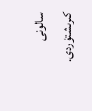سالونى كىرىشتۈردى.